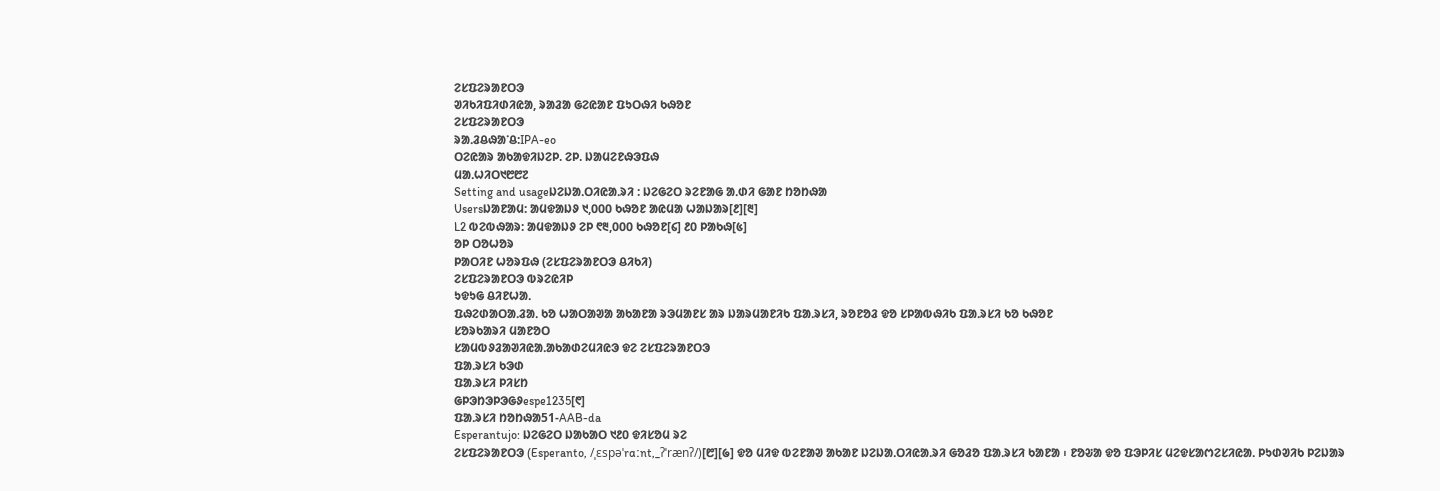ᱮᱥᱯᱮᱨᱟᱱᱛᱳ
ᱣᱤᱠᱤᱯᱤᱰᱤᱭᱟ, ᱨᱟᱲᱟ ᱜᱮᱭᱟᱱ ᱯᱩᱛᱷᱤ ᱠᱷᱚᱱ
ᱮᱥᱯᱮᱨᱟᱱᱛᱳ
ᱨᱟᱹᱲᱪᱷᱟᱸᱪ:IPA-eo
ᱛᱮᱭᱟᱨ ᱟᱠᱟᱫᱤᱡᱮᱞ. ᱮᱞ. ᱡᱟᱢᱮᱱᱷᱳᱯᱷ
ᱢᱟᱹᱦᱤᱛ᱑᱘᱘᱗
Setting and usageᱡᱮᱡᱟᱹᱛᱤᱭᱟᱹᱨᱤ : ᱡᱮᱜᱮᱛ ᱨᱮᱱᱟᱜ ᱟᱹᱰᱤ ᱜᱟᱱ ᱴᱚᱴᱷᱟ
Usersᱡᱟᱱᱟᱢ: ᱟᱢᱫᱟᱡᱽ ᱑,᱐᱐᱐ ᱠᱷᱚᱱ ᱟᱭᱢᱟ ᱦᱟᱡᱟᱨ[᱒][᱓]
L2 ᱵᱮᱵᱷᱟᱨ: ᱟᱢᱫᱟᱡᱽ ᱮᱞ ᱖᱓,᱐᱐᱐ ᱠᱷᱚᱱ[᱔] ᱒᱐ ᱞᱟᱠᱷ[᱕]
ᱚᱞ ᱛᱚᱦᱚᱨ
ᱞᱟᱛᱤᱱ ᱦᱚᱨᱯᱷ (ᱮᱥᱯᱮᱨᱟᱱᱛᱳ ᱪᱤᱠᱤ)
ᱮᱥᱯᱮᱨᱟᱱᱛᱳ ᱵᱨᱮᱭᱤᱞ
ᱩᱫᱩᱜ ᱪᱤᱱᱦᱟᱹ
ᱯᱷᱮᱰᱟᱛᱟᱹᱲᱟᱹ ᱠᱚ ᱦᱟᱛᱟᱣᱟ ᱟᱠᱟᱱᱟ ᱨᱳᱢᱟᱱᱥ ᱟᱨ ᱡᱟᱨᱢᱟᱱᱤᱠ ᱯᱟᱹᱨᱥᱤ, ᱨᱚᱱᱚᱲ ᱫᱚ ᱥᱞᱟᱵᱷᱤᱠ ᱯᱟᱹᱨᱥᱤ ᱠᱚ ᱠᱷᱚᱱ
ᱥᱚᱨᱠᱟᱨᱤ ᱢᱟᱱᱚᱛ
ᱥᱟᱢᱵᱽᱲᱟᱣᱤᱭᱟᱹᱟᱠᱟᱰᱮᱢᱤᱭᱳ ᱫᱮ ᱮᱥᱯᱮᱨᱟᱱᱛᱳ
ᱯᱟᱹᱨᱥᱤ ᱠᱳᱰ
ᱯᱟᱹᱨᱥᱤ ᱞᱤᱥᱴ
ᱜᱞᱳᱴᱳᱞᱳᱜᱽespe1235[᱖]
ᱯᱟᱹᱨᱥᱤ ᱴᱚᱴᱷᱟ51-AAB-da
Esperantujo: ᱡᱮᱜᱮᱛ ᱡᱟᱠᱟᱛ ᱑᱒᱐ ᱫᱤᱥᱚᱢ ᱨᱮ
ᱮᱥᱯᱮᱨᱟᱱᱛᱳ (Esperanto, /ˌɛspəˈrɑːnt,_ʔˈrænʔ/)[᱘][᱙] ᱫᱚ ᱢᱤᱫ ᱵᱮᱱᱟᱣ ᱟᱠᱟᱱ ᱡᱮᱡᱟᱹᱛᱤᱭᱟᱹᱨᱤ ᱜᱚᱲᱚ ᱯᱟᱹᱨᱥᱤ ᱠᱟᱱᱟ ᱾ ᱱᱚᱶᱟ ᱫᱚ ᱯᱳᱞᱤᱥ ᱢᱮᱫᱥᱟᱬᱮᱥᱤᱭᱟᱹ ᱞᱩᱰᱣᱤᱠ ᱞᱮᱡᱟᱨ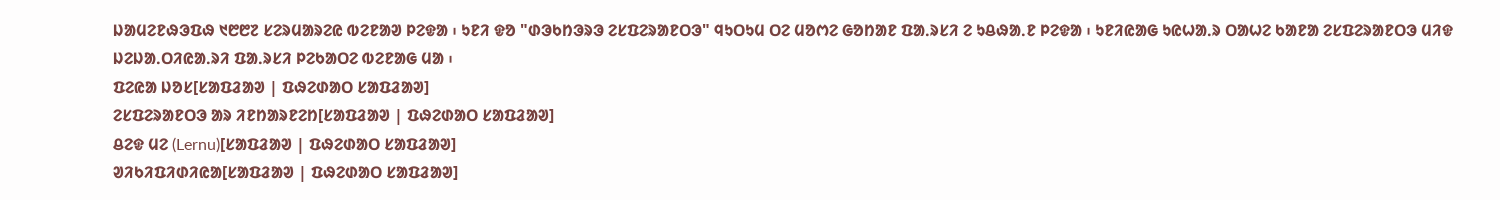ᱡᱟᱢᱮᱱᱷᱳᱯᱷ ᱑᱘᱘᱗ ᱥᱮᱨᱢᱟᱨᱮᱭ ᱵᱮᱱᱟᱣ ᱞᱮᱫᱟ ᱾ ᱩᱱᱤ ᱫᱚ "ᱰᱳᱠᱴᱳᱨᱳ ᱮᱥᱯᱮᱨᱟᱱᱛᱳ" ᱧᱩᱛᱩᱢ ᱛᱮ ᱢᱚᱬᱮ ᱜᱚᱴᱟᱱ ᱯᱟᱹᱨᱥᱤ ᱮ ᱩᱪᱷᱟᱹᱱ ᱞᱮᱫᱟ ᱾ ᱩᱱᱤᱭᱟᱜ ᱩᱭᱦᱟᱹᱨ ᱛᱟᱦᱮ ᱠᱟᱱᱟ ᱮᱥᱯᱮᱨᱟᱱᱛᱳ ᱢᱤᱫ ᱡᱮᱡᱟᱹᱛᱤᱭᱟᱹᱨᱤ ᱯᱟᱹᱨᱥᱤ ᱞᱮᱠᱟᱛᱮ ᱵᱮᱱᱟᱜ ᱢᱟ ᱾
ᱯᱮᱭᱟ ᱡᱚᱥ[ᱥᱟᱯᱲᱟᱣ | ᱯᱷᱮᱰᱟᱛ ᱥᱟᱯᱲᱟᱣ]
ᱮᱥᱯᱮᱨᱟᱱᱛᱳ ᱟᱨ ᱤᱱᱴᱟᱨᱱᱮᱴ[ᱥᱟᱯᱲᱟᱣ | ᱯᱷᱮᱰᱟᱛ ᱥᱟᱯᱲᱟᱣ]
ᱪᱮᱫ ᱢᱮ (Lernu)[ᱥᱟᱯᱲᱟᱣ | ᱯᱷᱮᱰᱟᱛ ᱥᱟᱯᱲᱟᱣ]
ᱣᱤᱠᱤᱯᱤᱰᱤᱭᱟ[ᱥᱟᱯᱲᱟᱣ | ᱯᱷᱮᱰᱟᱛ ᱥᱟᱯᱲᱟᱣ]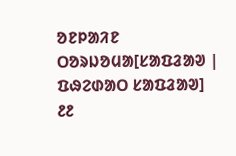ᱚᱱᱞᱟᱤᱱ ᱛᱚᱨᱡᱚᱢᱟ[ᱥᱟᱯᱲᱟᱣ | ᱯᱷᱮᱰᱟᱛ ᱥᱟᱯᱲᱟᱣ]
᱒᱒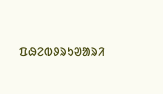ᱯᱷᱮᱵᱽᱨᱩᱣᱟᱨᱤ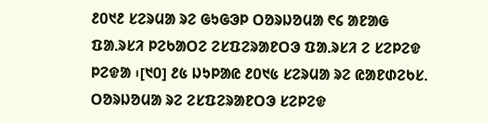᱒᱐᱑᱒ ᱥᱮᱨᱢᱟ ᱨᱮ ᱜᱩᱜᱳᱞ ᱛᱚᱨᱡᱚᱢᱟ ᱖᱔ ᱟᱱᱟᱜ ᱯᱟᱹᱨᱥᱤ ᱞᱮᱠᱟᱛᱮ ᱮᱥᱯᱮᱨᱟᱱᱛᱳ ᱯᱟᱹᱨᱥᱤ ᱮ ᱥᱮᱞᱮᱫ ᱞᱮᱫᱟ ᱾[᱑᱐] ᱒᱕ ᱡᱩᱞᱟᱭ ᱒᱐᱑᱕ ᱥᱮᱨᱢᱟ ᱨᱮ ᱭᱟᱱᱰᱮᱠᱥ. ᱛᱚᱨᱡᱚᱢᱟ ᱨᱮ ᱮᱥᱯᱮᱨᱟᱱᱛᱳ ᱥᱮᱞᱮᱫ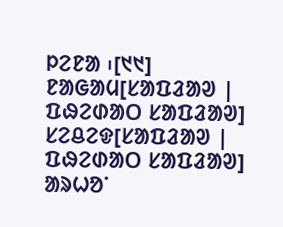ᱞᱮᱱᱟ ᱾[᱑᱑]
ᱱᱟᱜᱟᱢ[ᱥᱟᱯᱲᱟᱣ | ᱯᱷᱮᱰᱟᱛ ᱥᱟᱯᱲᱟᱣ]
ᱥᱮᱪᱮᱫ[ᱥᱟᱯᱲᱟᱣ | ᱯᱷᱮᱰᱟᱛ ᱥᱟᱯᱲᱟᱣ]
ᱟᱨᱦᱚᱸ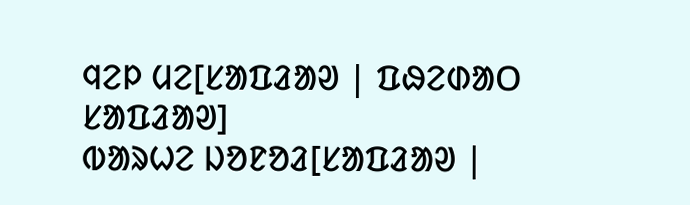ᱧᱮᱞ ᱢᱮ[ᱥᱟᱯᱲᱟᱣ | ᱯᱷᱮᱰᱟᱛ ᱥᱟᱯᱲᱟᱣ]
ᱵᱟᱨᱦᱮ ᱡᱚᱱᱚᱲ[ᱥᱟᱯᱲᱟᱣ |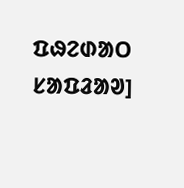ᱯᱷᱮᱰᱟᱛ ᱥᱟᱯᱲᱟᱣ]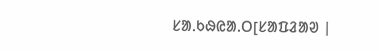ᱥᱟᱹᱠᱷᱭᱟᱹᱛ[ᱥᱟᱯᱲᱟᱣ |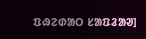ᱯᱷᱮᱰᱟᱛ ᱥᱟᱯᱲᱟᱣ]